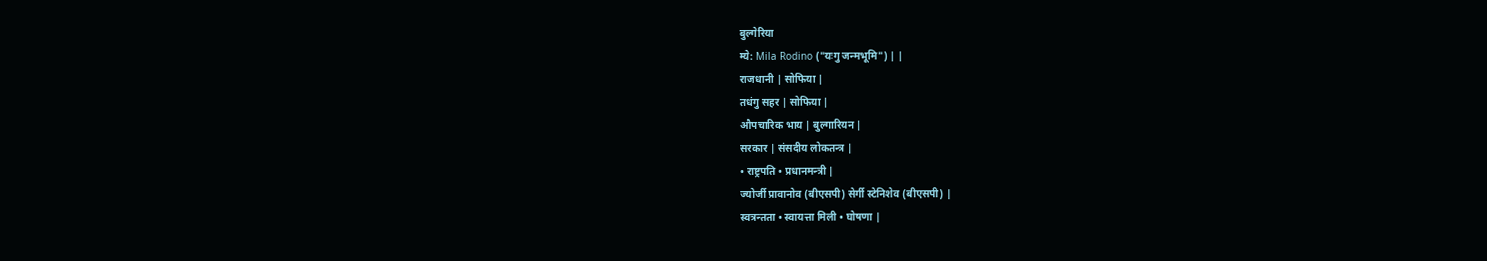बुल्गेरिया
म्ये: Mila Rodino ("यःगु जन्मभूमि") | |
राजधानी | सोफिया |
तधंगु सहर | सोफिया |
औपचारिक भाय | बुल्गारियन |
सरकार | संसदीय लोकतन्त्र |
• राष्ट्रपति • प्रधानमन्त्री |
ज्योर्जी प्रावानोव (बीएसपी) सेर्गी स्टेनिशेव (बीएसपी) |
स्वत्रन्तता • स्वायत्ता मिली • घोषणा |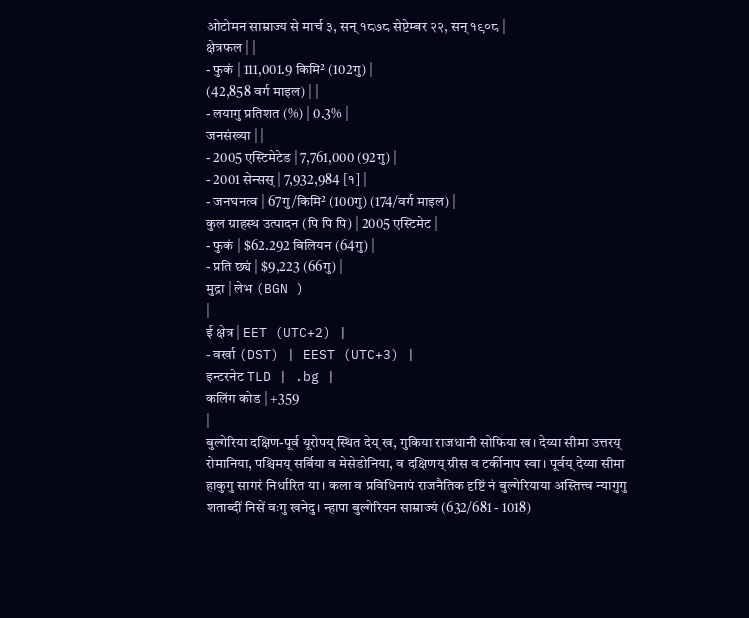ओटोमन साम्राज्य से मार्च ३, सन् १८७८ सेप्टेम्बर २२, सन् १९०८ |
क्षेत्रफल | |
- फुकं | 111,001.9 किमि² (102गु) |
(42,858 वर्ग माइल) | |
- लयागु प्रतिशत (%) | 0.3% |
जनसंख्या | |
- 2005 एस्टिमेटेड | 7,761,000 (92गु) |
- 2001 सेन्सस् | 7,932,984 [१] |
- जनघनत्व | 67गु/किमि² (100गु) (174/वर्ग माइल) |
कुल ग्राहस्थ उत्पादन (पि पि पि) | 2005 एस्टिमेट |
- फुकं | $62.292 बिलियन (64गु) |
- प्रति छ्यं | $9,223 (66गु) |
मुद्रा | लेभ (BGN )
|
ई क्षेत्र | EET (UTC+2) |
- वर्खा (DST) | EEST (UTC+3) |
इन्टरनेट TLD | .bg |
कलिंग कोड | +359
|
बुल्गेरिया दक्षिण-पूर्व यूरोपय् स्थित देय् ख, गुकिया राजधानी सोफिया ख। देय्या सीमा उत्तरय् रोमानिया, पश्चिमय् सर्बिया व मेसेडोनिया, व दक्षिणय् ग्रीस व टर्कीनाप स्वा। पूर्वय् देय्या सीमा हाकुगु सागरं निर्धारित या। कला व प्रविधिनापं राजनैतिक दृष्टिं नं बुल्गेरियाया अस्तित्त्व न्यागुगु शताब्दीं निसें वःगु खनेदु। न्हापा बुल्गेरियन साम्राज्यं (632/681 - 1018)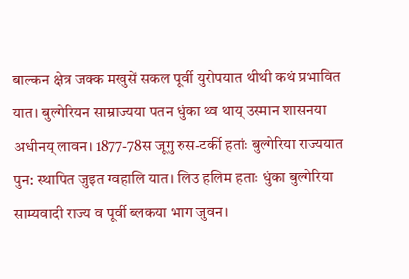बाल्कन क्षेत्र जक्क मखुसें सकल पूर्वी युरोपयात थीथी कथं प्रभावित यात। बुल्गेरियन साम्राज्यया पतन धुंका थ्व थाय् उस्मान शासनया अधीनय् लावन। 1877-78स जूगु रुस-टर्की हतांः बुल्गेरिया राज्ययात पुन: स्थापित जुइत ग्वहालि यात। लिउ हलिम हताः धुंका बुल्गेरिया साम्यवादी राज्य व पूर्वी ब्लकया भाग जुवन।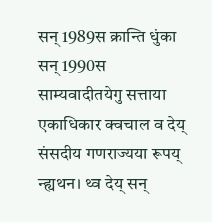सन् 1989स क्रान्ति धुंका सन् 1990स साम्यवादीतयेगु सत्ताया एकाधिकार क्वचाल व देय् संसदीय गणराज्यया रूपय् न्ह्यथन। थ्व देय् सन्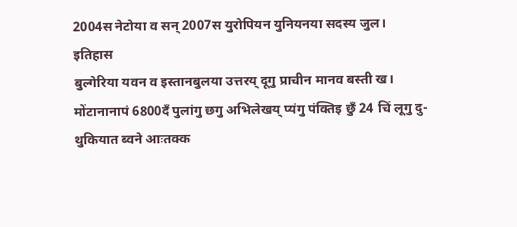2004स नेटोया व सन् 2007स युरोपियन युनियनया सदस्य जुल।
इतिहास
बुल्गेरिया यवन व इस्तानबुलया उत्तरय् दूगु प्राचीन मानव बस्ती ख। मोंटानानापं 6800दँ पुलांगु छगु अभिलेखय् प्यंगु पंक्तिइ छुँ 24 चिं लूगु दु- थुकियात ब्वने आःतक्क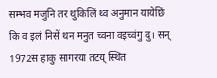सम्भव मजुनि तर थुकिलिं थ्व अनुमान यायेछिं कि व इलं निसें थन मनुत च्वना वइच्वंगु दु। सन् 1972स हाकु सागरया तटय् स्थित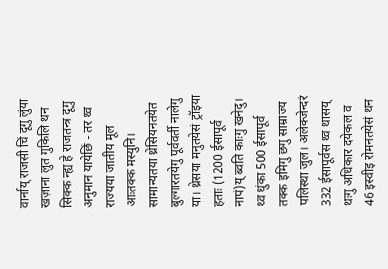वार्नाय् राजसी चिं दूगु लुंया खज़ाना लुत गुकिलि थन सिक्क न्ह्य हे राजतन्त्र दूगु अनुमान यायेछिं - तर थ्व राज्यया जातीय मूल आःतक्क मस्युनि।
सामान्यतया थ्रेसियनतयेत बुल्गारतयेगु पूर्ववर्ती नालेगु या। थ्रेसया मनुतयेसं ट्रॉइया हताः (1200 ईसापूर्व नापं)य् ब्वति काःगु खनेदु। थ्व धुंका 500 ईसापूर्व तक्क इमिगु छगु साम्राज्य पलिस्था जुल। अलेक्जेन्दरं 332 ईसापूर्वस थ्व थासय् थःगु अधिकार दयेकल व 46 इस्वीइ रोमनतयेसं थन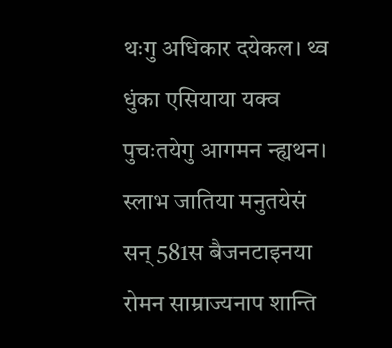थःगु अधिकार दयेकल। थ्व धुंका एसियाया यक्व पुचःतयेगु आगमन न्ह्यथन। स्लाभ जातिया मनुतयेसं सन् 581स बैजनटाइनया रोमन साम्राज्यनाप शान्ति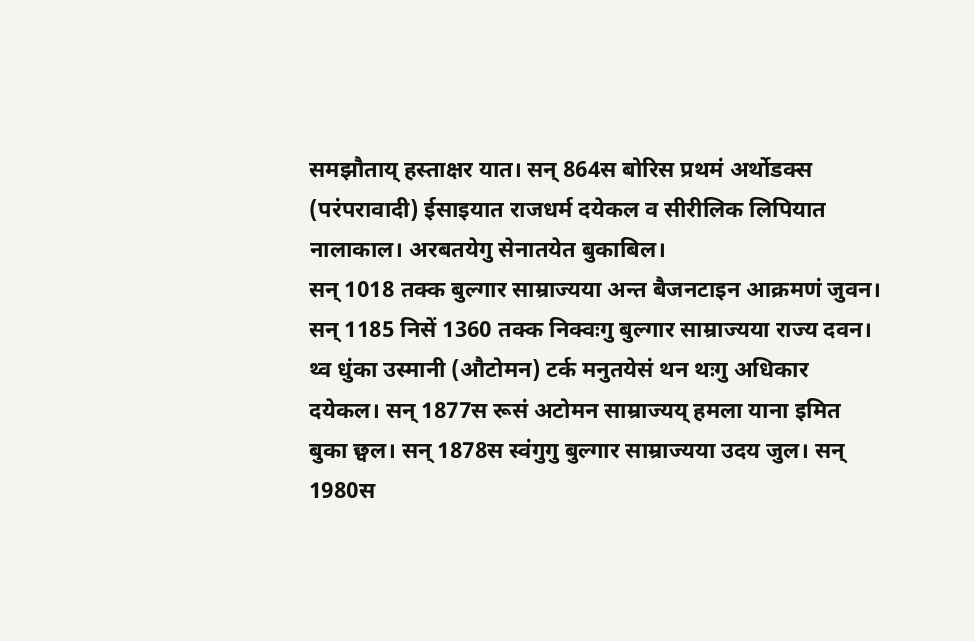समझौताय् हस्ताक्षर यात। सन् 864स बोरिस प्रथमं अर्थोडक्स (परंपरावादी) ईसाइयात राजधर्म दयेकल व सीरीलिक लिपियात नालाकाल। अरबतयेगु सेनातयेत बुकाबिल।
सन् 1018 तक्क बुल्गार साम्राज्यया अन्त बैजनटाइन आक्रमणं जुवन। सन् 1185 निसें 1360 तक्क निक्वःगु बुल्गार साम्राज्यया राज्य दवन। थ्व धुंका उस्मानी (औटोमन) टर्क मनुतयेसं थन थःगु अधिकार दयेकल। सन् 1877स रूसं अटोमन साम्राज्यय् हमला याना इमित बुका छ्वल। सन् 1878स स्वंगुगु बुल्गार साम्राज्यया उदय जुल। सन् 1980स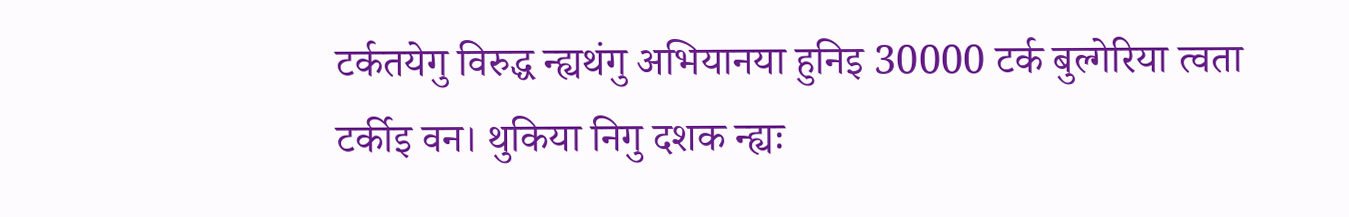टर्कतयेगु विरुद्ध न्ह्यथंगु अभियानया हुनिइ 30000 टर्क बुल्गेरिया त्वता टर्कीइ वन। थुकिया निगु दशक न्ह्यः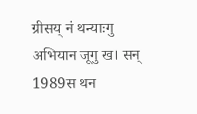ग्रीसय् नं थन्याःगु अभियान जूगु ख। सन् 1989स थन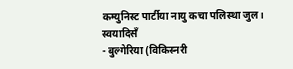कम्युनिस्ट पार्टीया नायु कचा पलिस्था जुल।
स्वयादिसँ
- बुल्गेरिया (विकिस्नरी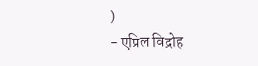)
- एप्रिल विद्रोह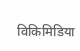विकिमिडिया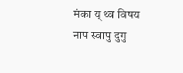मंका य् थ्व विषय नाप स्वापु दुगु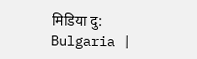मिडिया दु: Bulgaria |